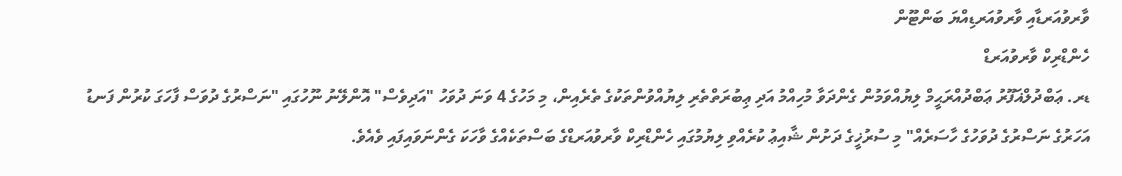ވާރވުއަރޑާއި ވާރވުއަރޑިއްޔަ ބަންޓޫން
ހެންޑްރިކް ވާރވުއަރޑް
ޑރ. ޢަބްދުލްޣަފޫރު ޢަބްދުއްރަޙީމް ލިޔުއްވަމުން ގެންދަވާ މުހިއްމު އަދި ޢިބުރަތްތެރި ލިޔުއްވުންތަކުގެ ތެރެއިން، މި މަހުގެ 4 ވަނަ ދުވަހު "އަދިވެސް" އޮންލޭނު ނޫހުގައި "ނަސްރުގެ ދުވަސް ފާހަގަ ކުރުން ފަނޑު އަހަރުގެ ނަސްރުގެ ދުވަހުގެ ހާސަރެއް" މި ސުރުޚީގެ ދަށުން ޝާއިޢު ކުރެއްވި ލިޔުމުގައި ހެންޑްރިކް ވާރވުއަރޑްގެ ބަސްތަކެއްގެ ވާހަކަ ގެންނަވައިފައި ވެއެވެ.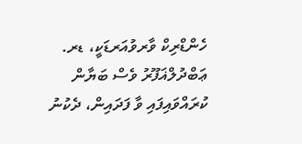ހެންޑްރިކް ވާރވުއަރޑަކީ، ޑރ. ޢަބްދުލްޣަފޫރު ވެސް ބަޔާން ކުރައްވައިފައި ވާ ފަދައިން، ދެކުނު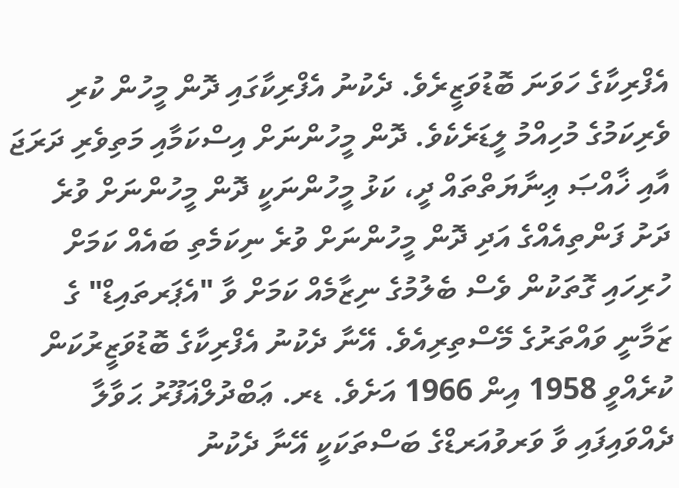އެފްރިކާގެ ހަވަނަ ބޮޑުވަޒީރެވެ. ދެކުނު އެފްރިކާގައި ދޮން މީހުން ކުރި ވެރިކަމުގެ މުހިއްމު ލީޑަރެކެވެ. ދޮން މީހުންނަށް އިސްކަމާއި މަތިވެރި ދަރަޖަ އާއި ޚާއްޞަ ޢިނާޔަތްތައް ދީ، ކަޅު މީހުންނަކީ ދޮން މީހުންނަށް ވުރެ ދަށު ފަންތިއެއްގެ އަދި ދޮން މީހުންނަށް ވުރެ ނިކަމެތި ބައެއް ކަމަށް ހުރިހައި ގޮތަކުން ވެސް ބެލުމުގެ ނިޒާމެއް ކަމަށް ވާ "އެޕަރތައިޑް" ގެ ޒަމާނީ ވައްތަރުގެ މޭސްތިރިއެވެ. އޭނާ ދެކުނު އެފްރިކާގެ ބޮޑުވަޒީރުކަން ކުރެއްވީ 1958 އިން 1966 އަށެވެ. ޑރ. ޢަބްދުލްޣަފޫރު ޙަވާލާ ދެއްވައިފައި ވާ ވަރވުއަރޑްގެ ބަސްތަކަކީ އޭނާ ދެކުނު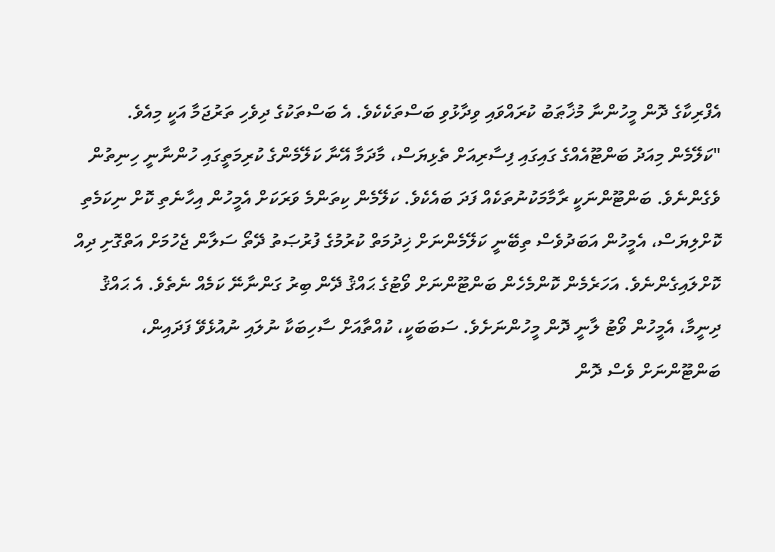އެފްރިކާގެ ދޮން މީހުންނާ މުޚާޠަބު ކުރައްވައި ވިދާޅުވި ބަސްތަކެކެވެ. އެ ބަސްތަކުގެ ދިވެހި ތަރުޖަމާ އަކީ މިއެވެ. "ކަލޭމެން މިއަދު ބަންޓޫއެއްގެ ގައިގައި ފިސާރިއަށް ތެޅިޔަސް، މާދަމާ އޭނާ ކަލޭމެންގެ ކުރިމަތީގައި ހުންނާނީ ހިނިތުން ވެގެންނެވެ. ބަންޓޫންނަކީ ރާމާމަކުނުތަކެއް ފަދަ ބައެކެވެ. ކަލޭމެން ކިތަންމެ ވަރަކަށް އެމީހުން އިހާނެތި ކޮށް ނިކަމެތި ކޮށްލިޔަސް، އެމީހުން އަބަދުވެސް ތިބޭނީ ކަލޭމެންނަށް ޚިދުމަތް ކުރުމުގެ ފުރުޞަތު ދޭތޯ ސަލާން ޖެހުމަށް އަތްގޮށި ދިއް ކޮށްލައިގެންނެވެ. އަހަރެމެން ކޮންމެހެން ބަންޓޫންނަށް ވޯޓުގެ ޙައްޤު ދޭން ބިރު ގަންނާނޭ ކަމެއް ނެތެވެ. އެ ޙައްޤު ދިނީމާ، އެމީހުން ވޯޓު ލާނީ ދޮން މީހުންނަށެވެ. ސަބަބަކީ، ކުއްތާއަށް ސާހިބަކާ ނުލައި ނުއުޅެވޭ ފަދައިން، ބަންޓޫންނަށް ވެސް ދޮން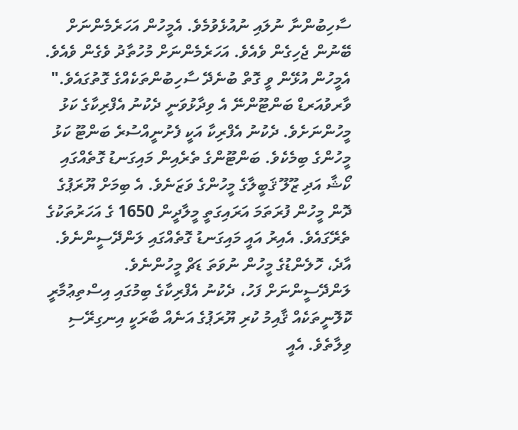ސާހިބުންނާ ނުލައި ނުއުޅެވުމެވެ. އެމީހުން އަހަރެމެންނަށް ބޭނުން ޖެހިގެން ވެއެވެ. އަހަރެމެންނަށް މުހުތާދު ވެގެން ވެއެވެ. އެމީހުން އުޅޭން ވީ ގޮތް ބުނެދޭ ސާހިބުންތަކެއްގެ ގޮތުގައެވެ."
ވާރވުއަރޑް ބަންޓޫންނޭ އެ ވިދާޅުވަނީ ދެކުނު އެފްރިކާގެ ކަޅު މީހުންނަށެވެ. ދެކުނު އެފްރިކާ އަކީ ފެށުނީއްސުރެ ބަންޓޫ ކަޅު މީހުންގެ ބިމެކެވެ. ބަންޓޫންގެ ތެރެއިން މައިގަނޑު ގޮތެއްގައި ކޯޝާ އަދި ޒޫލޫ ޤަބީލާގެ މީހުންގެ ވަޒަނެވެ. އެ ބިމަށް ޔޫރަޕުގެ ދޮން މީހުން ފުރަތަމަ އަރައިގަތީ މީލާދީން 1650 ގެ އަހަރުތަކުގެ ތެރޭގައެވެ. އެއިރު އައީ މައިގަނޑު ގޮތެއްގައި ލަންދޭސީންނެވެ. އާދެ، ހޮލެންޑުގެ މީހުން ނުވަތަ ޑަޗް މީހުންނެވެ. ލަންދޭސީންނަށް ފަހު، ދެކުނު އެފްރިކާގެ ބިމުގައި އިސްތިޢުމާރީ ކޮލޮނީތަކެއް ޤާއިމު ކުރި ޔޫރަޕުގެ އަނެއް ބާރަކީ އިނގިރޭސި ވިލާތެވެ. އެއީ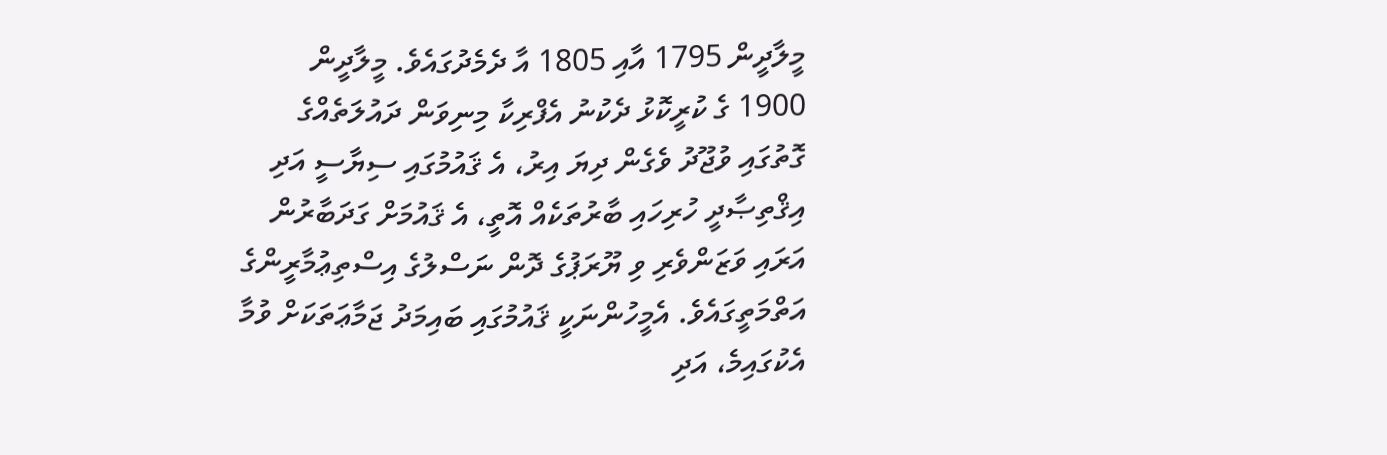މީލާދީން 1795 އާއި 1805 އާ ދެމެދުގައެވެ. މީލާދީން 1900 ގެ ކުރީކޮޅު ދެކުނު އެފްރިކާ މިނިވަން ދައުލަތެއްގެ ގޮތުގައި ވުޖޫދު ވެގެން ދިޔަ އިރު، އެ ޤައުމުގައި ސިޔާސީ އަދި އިޤްތިޞާދީ ހުރިހައި ބާރުތަކެއް އޮތީ، އެ ޤައުމަށް ގަދަބާރުން އަރައި ވަޒަންވެރި ވި ޔޫރަޕުގެ ދޮން ނަސްލުގެ އިސްތިޢުމާރީންގެ އަތްމަތީގައެވެ. އެމީހުންނަކީ ޤައުމުގައި ބައިމަދު ޖަމާޢަތަކަށް ވުމާ އެކުގައިމެ، އަދި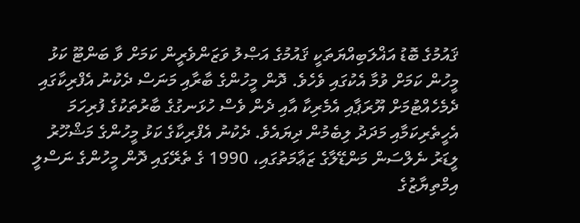ޤައުމުގެ ބޮޑު އަޣްލަބިއްޔަތަކީ ޤައުމުގެ އަޞްލު ވަޒަންވެރީން ކަމަށް ވާ ބަންޓޫ ކަޅު މީހުން ކަމަށް ވުމާ އެކުގައި ވެހެވެ. ދޮން މީހުންގެ ބާރާއި މަނަސް ދެކުނު އެފްރިކާގައި ދެމެހެއްޓުމަށް ޔޫރަޕާއި އެމެރިކާ އާއި ދެން ވެސް ހުޅަނގުގެ ބާރުތަކުގެ ފުރިހަމަ އެހީތެރިކަމާއި މަދަދު ލިބެމުން ދިޔައެވެ. ދެކުނު އެފްރިކާގެ ކަޅު މީހުންގެ މަޝްހޫރު ލީޑަރު ނެލްސަން މަންޑޭލާގެ ޒަޢާމަތުގައި، 1990 ގެ ތެރޭގައި ދޮން މީހުންގެ ނަސްލީ އިމްތިޔާޒުގެ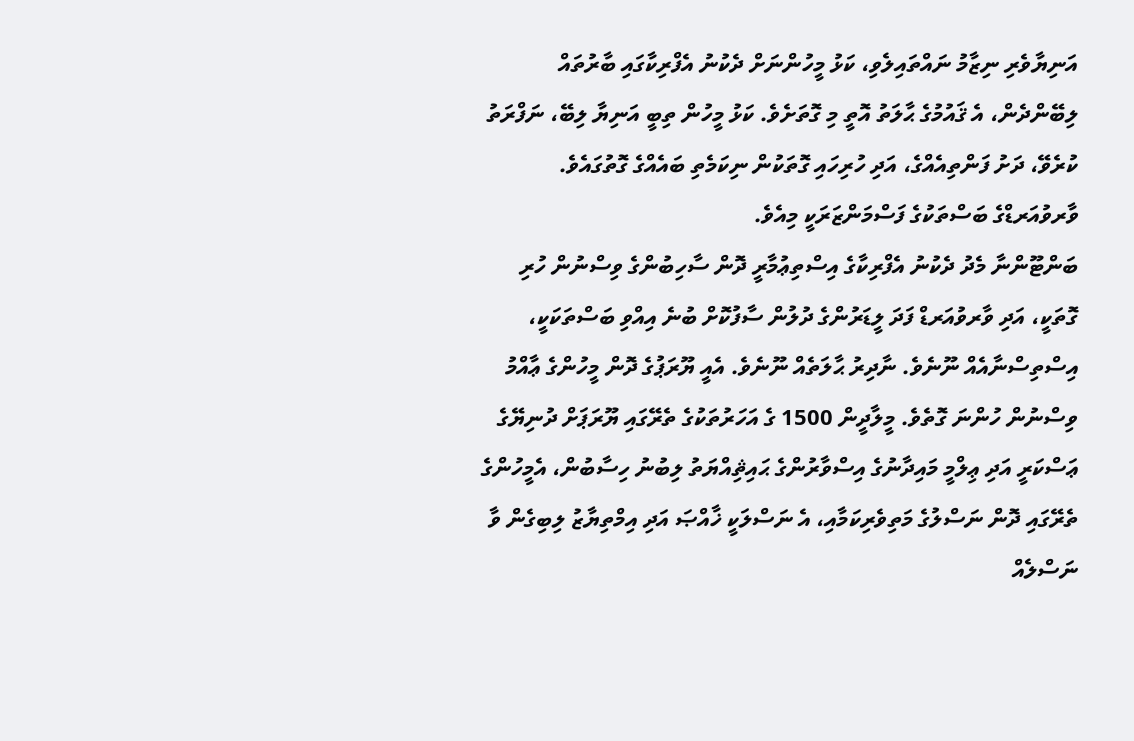އަނިޔާވެރި ނިޒާމު ނައްތައިލެވި، ކަޅު މީހުންނަށް ދެކުނު އެފްރިކާގައި ބާރުތައް ލިބޭންދެން، އެ ޤައުމުގެ ޙާލަތު އޮތީ މި ގޮތަށެވެ. ކަޅު މީހުން ތިބީ އަނިޔާ ލިބޭ، ނަފްރަތު ކުރެވޭ، ދަށު ފަންތިއެއްގެ، އަދި ހުރިހައި ގޮތަކުން ނިކަމެތި ބައެއްގެ ގޮތުގައެވެ. ވާރވުއަރޑްގެ ބަސްތަކުގެ ފަސްމަންޒަރަކީ މިއެވެ.
ބަންޓޫންނާ މެދު ދެކުނު އެފްރިކާގެ އިސްތިޢުމާރީ ދޮން ސާހިބުންގެ ވިސްނުން ހުރި ގޮތަކީ، އަދި ވާރވުއަރޑް ފަދަ ލީޑަރުންގެ ދުލުން ސާފުކޮށް ބުނެ އިއްވި ބަސްތަކަކީ، އިސްތިސްނާއެއް ނޫނެވެ. ނާދިރު ޙާލަތެއް ނޫނެވެ. އެއީ ޔޫރަޕުގެ ދޮން މީހުންގެ ޢާއްމު ވިސްނުން ހުންނަ ގޮތެވެ. މީލާދީން 1500 ގެ އަހަރުތަކުގެ ތެރޭގައި ޔޫރަޕަށް ދުނިޔޭގެ ޢަސްކަރީ އަދި ޢިލްމީ މައިދާނުގެ އިސްވާރުންގެ ޙައިޘިއްޔަތު ލިބުނު ހިސާބުން، އެމީހުންގެ ތެރޭގައި ދޮން ނަސްލުގެ މަތިވެރިކަމާއި، އެ ނަސްލަކީ ޚާއްޞަ އަދި އިމްތިޔާޒު ލިބިގެން ވާ ނަސްލެއް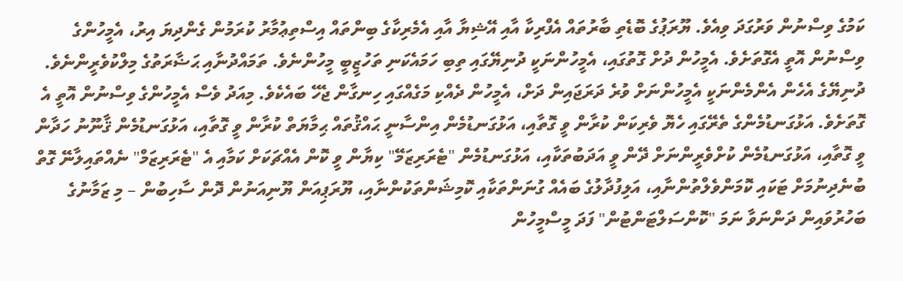ކަމުގެ ވިސްނުން ވަރުގަދަ ވިއެވެ. ޔޫރަޕުގެ ބޮޑެތި ބާރުތައް އެފްރިކާ އާއި އޭޝިޔާ އާއި އެމެރިކާގެ ބިންތައް އިސްތިޢުމާރު ކުރަމުން ގެންދިޔަ އިރު، އެމީހުންގެ ވިސްނުން އޮތީ އެގޮތަށެވެ. އެމީހުން ދުށް ގޮތުގައި، އެމީހުންނަކީ ދުނިޔޭގައި ތިބި ހަމައެކަނި ތަހުޒީބީ މީހުންނެވެ. ތަމައްދުނާއި ޙަޟާރަތުގެ މިލްކުވެރީންނެވެ. ދުނިޔޭގެ އެހެން އެންމެންނަކީ އެމީހުންނަށް ވުރެ ދަރަޖައިން ދަށް، އެމީހުން ދެއްކި މަގެއްގައި ހިނގާން ޖެހޭ ބައެކެވެ. މިއަދު ވެސް އެމީހުންގެ ވިސްނުން އޮތީ އެ ގޮތަށެވެ. އަޅުގަނޑުމެންގެ ތެރޭގައި ހެޔޮ ވެރިކަން ކުރާން ވީ ގޮތާއި، އަޅުގަނޑުމެން އިންސާނީ ޙައްޤުތައް ޙިމާޔަތް ކުރާން ވީ ގޮތާއި، އަޅުގަނޑުމެން ޤާނޫނު ހަދާން ވީ ގޮތާއި، އަޅުގަނޑުމެން ކުށްވެރީންނަށް ދޭން ވީ އަދަބުތަކާއި، އަޅުގަނޑުމެން "ޓެރަރިޒަމޭ" ކިޔާން ވީ ކޮން އެއްޗަކަށް ކަމާއި އެ "ޓެރަރިޒަމް" ނެއްތައިލާނޭ ގޮތް ބުނެދިނުމަށް ޓަކައި ކޮމަންވެލްތުންނާއި، އަލިފުދާލުގެ ބައެއް ގުނަންތަކާއި ކޮމިޝަންތަކުންނާއި، ޔޫރަޕިއަން ޔޫނިއަނުން ދޮން ސާހިބުން – މި ޒަމާނުގެ ބަހުރުވައިން ދަންނަވާ ނަމަ "ކޮންސަލްޓަންޓުން" ފަދަ މީސްމީހުން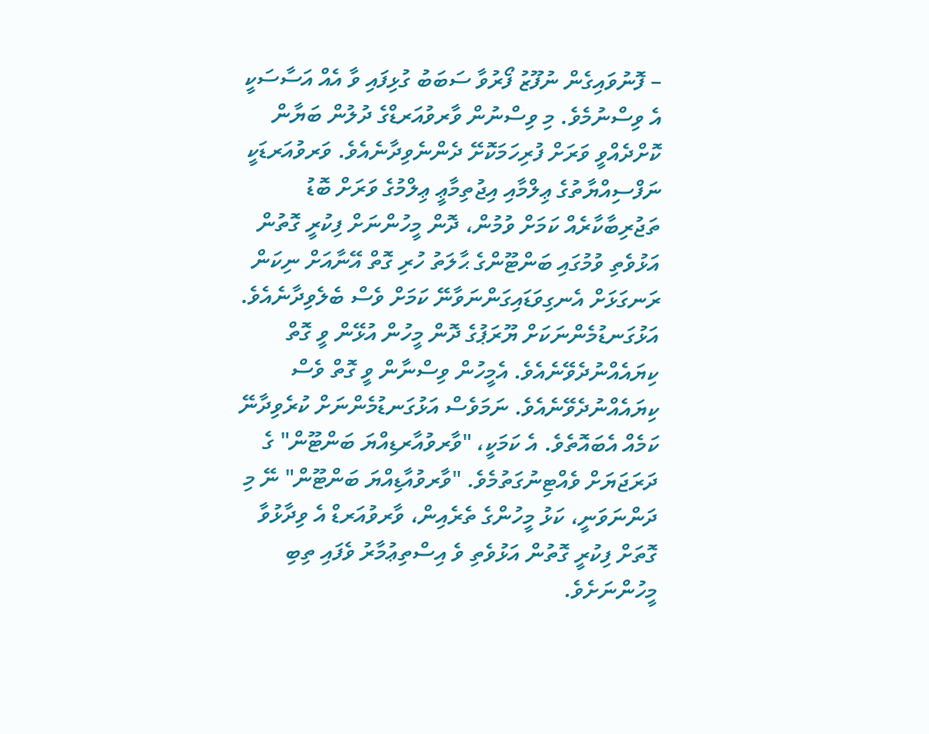– ފޮނުވައިގެން ނުފޫޒު ފޯރުވާ ސަބަބު ގުޅިފައި ވާ އެއް އަސާސަކީ އެ ވިސްނުމެވެ. މި ވިސްނުން ވާރވުއަރޑްގެ ދުލުން ބަޔާން ކޮށްދެއްވީ ވަރަށް ފުރިހަމަކޮށޭ ދެންނެވިދާނެއެވެ. ވަރވުއަރޑަކީ ނަފްސިއްޔާތުގެ ޢިލްމާއި އިޖުތިމާޢީ ޢިލްމުގެ ވަރަށް ބޮޑު ތަޖުރިބާކާރެއް ކަމަށް ވުމުން، ދޮން މީހުންނަށް ފިކުރީ ގޮތުން އަޅުވެތި ވުމުގައި ބަންޓޫންގެ ޙާލަތު ހުރި ގޮތް އޭނާއަށް ނިކަން ރަނގަޅަށް އެނގިވަޑައިގަންނަވާނޭ ކަމަށް ވެސް ބެލެވިދާނެއެވެ.
އަޅުގަނޑުމެންނަކަށް ޔޫރަޕުގެ ދޮން މީހުން އުޅޭން ވީ ގޮތް ކިޔައެއްނުދެވޭނެއެވެ. އެމީހުން ވިސްނާން ވީ ގޮތް ވެސް ކިޔައެއްނުދެވޭނެއެވެ. ނަމަވެސް އަޅުގަނޑުމެންނަށް ކުރެވިދާނޭ ކަމެއް އެބައޮތެވެ. އެ ކަމަކީ، "ވާރވުއާރޑިއްޔަ ބަންޓޫން" ގެ ދަރަޖަޔަށް ވެއްޓިނުގަތުމެވެ. "ވާރވުއާޑިއްޔަ ބަންޓޫން" ނޭ މި ދަންނަވަނީ، ކަޅު މީހުންގެ ތެރެއިން، ވާރވުއަރޑް އެ ވިދާޅުވާ ގޮތަށް ފިކުރީ ގޮތުން އަޅުވެތި ވެ އިސްތިޢުމާރު ވެފައި ތިބި މީހުންނަށެވެ.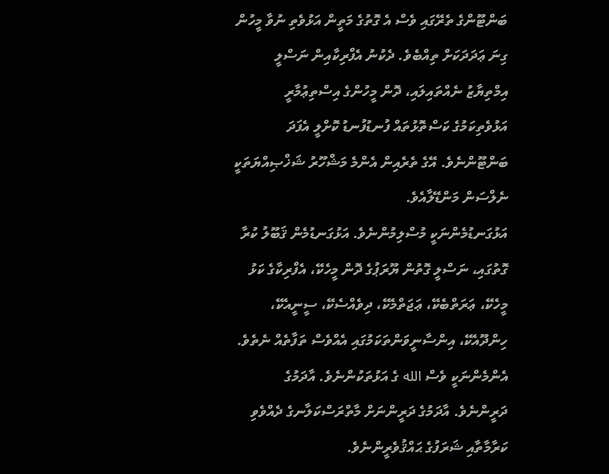ބަންޓޫންގެ ތެރޭގައި ވެސް އެ ގޮތުގެ މަތީން އަޅުވެތި ނުވާ މީހުން ގިނަ ޢަދަދަކަށް ތިއްބެވެ. ދެކުނު އެފްރިކާއިން ނަސްލީ އިމްތިޔާޒު ނެއްތައިލައި، ދޮން މީހުންގެ އިސްތިޢުމާރީ އަޅުވެތިކަމުގެ ކަސްތޮޅުތައް ފުނޑުފުނޑު ކޮށްލީ އެފަދަ ބަންޓޫންނެވެ. އޭގެ ތެރެއިން އެންމެ މަޝްހޫރު ޝަޚްޞިއްޔަތަކީ ނެލްސަން މަންޑޭލާއެވެ.
އަޅުގަނޑުމެންނަކީ މުސްލިމުންނެވެ. އަޅުގަނޑުމެން ޤަބޫލު ކުރާ ގޮތުގައި، ނަސްލީ ގޮތުން ޔޫރަޕުގެ ދޮން މީހެކޭ، އެފްރިކާގެ ކަޅު މީހެކޭ، ޢަރަތްބެކޭ، ޢަޖަތްމެކޭ، ދިވެއްސެކޭ، ސީނީއެކޭ، ހިންދޫއެކޭ، އިންސާނީވަންތަކަމުގައި އެއްވެސް ތަފާތެއް ނެތެވެ. އެންމެންނަކީ ވެސް الله ގެ އަޅުތަކުންނެވެ. އާދަމުގެ ދަރީންނެވެ. އާދަމުގެ ދަރީންނަށް މާތްރަސްކަލާނގެ ދެއްވެވި ކަރާމާތާއި ޝަރަފުގެ ޙައްޤުވެރީންނެވެ.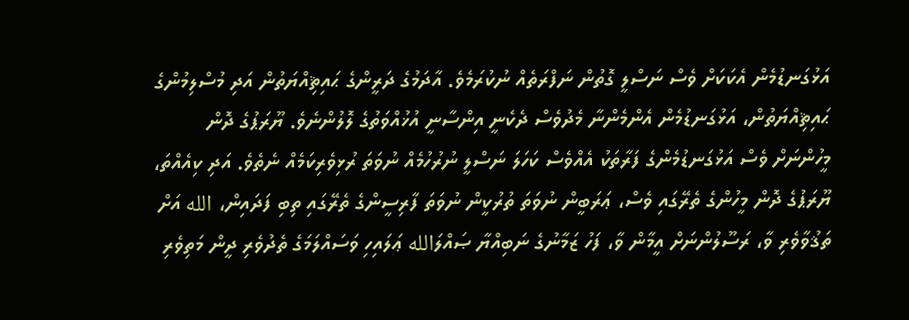އަޅުގަނޑުމެން އެކަކަށް ވެސް ނަސްލީ ގޮތުން ނަފްރަތެއް ނުކުރަމެވެ. އާދަމުގެ ދަރީންގެ ޙައިޘިއްޔަތުން އަދި މުސްލިމުންގެ ޙައިޘިއްޔަތުން، އަޅުގަނޑުމެން އެންމެންނާ މެދުވެސް ދެކެނީ އިންސާނީ އުޚުއްވަތުގެ ލޮލުންނެވެ. ޔޫރަޕުގެ ދޮން މީހުންނަށް ވެސް އަޅުގަނޑުމެންގެ ފަރާތަކު އެއްވެސް ކަހަލަ ނަސްލީ ނުރުހުމެއް ނުވަތަ ރުޅިވެރިކަމެއް ނެތެވެ. އަދި ކިއެއްތަ، ޔޫރަޕުގެ ދޮން މީހުންގެ ތެރޭގައި ވެސް، ޢަރަބީން ނުވަތަ ތުރުކީން ނުވަތަ ފާރިސީންގެ ތެރޭގައި ތިބި ފަދައިން، الله އަށް ތަޤުވާވެރި ވާ، ރަސޫލުންނަށް އީމާން ވާ، ފަހު ޒަމާނުގެ ނަބިއްޔާ ޞައްލަالله ޢަލައިހި ވަސައްލަމަގެ ތެދުވެރި ދީން މަތިވެރި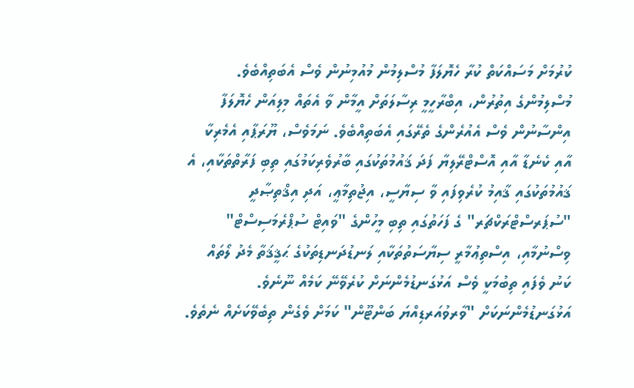ކުރުމަށް މަސައްކަތް ކުރާ ހެޔޮލަފާ މުސްލިމުން މުއުމިނުން ވެސް އެބަތިއްބެވެ. މުސްލިމުންގެ އިތުރުން، އިބްރާހީމީ ރިސާލަތަށް އީމާން ވާ އެތައް މިލިއަން ހެޔޮލަފާ އިންސާނުން ވެސް އެއުރެންގެ ތެރޭގައި އެބަތިއްބެވެ. ނަމަވެސް، ޔޫރަޕާއި އެމެރިކާ އާއި ކެނެޑާ އާއި އޮސްޓްރޭލިޔާ ފަދަ ޤައުމުތަކުގައި ބާރުވެރިކަމުގައި ތިބި ފަރާތްތަކާއި، އެ ޤައުމުތަކުގައި ޤާއިމު ކުރެވިފައި ވާ ސިޔާސީ، އިޖުތިމާޢީ، އަދި އިޤްތިޞާދީ "ސުޕަރސްޓްރަކްޗަރ" ގެ ފަހަތުގައި ތިބި މީހުންގެ "ވައިޓް ސުޕްރެމަސިސްޓް" ވިސްނުމާއި، އިސްތިޢުމާރީ ސިޔާސަތުތަކާއި ލަނޑުދަނޑިތަކުގެ ޙަޤީޤަތާ މެދު ލޯތައް ކަނު ވެފައި ތިބުމަކީ ވެސް އަޅުގަނޑުމެންނަށް ކުރެވޭނޭ ކަމެއް ނޫނެވެ. އަޅުގަނޑުމެންނަކަށް "ވާރވުއަރޑިއްޔަ ބަންޓޫން" ކަމަށް ވެގެން ތިބެވޭކަށެއް ނެތެވެ.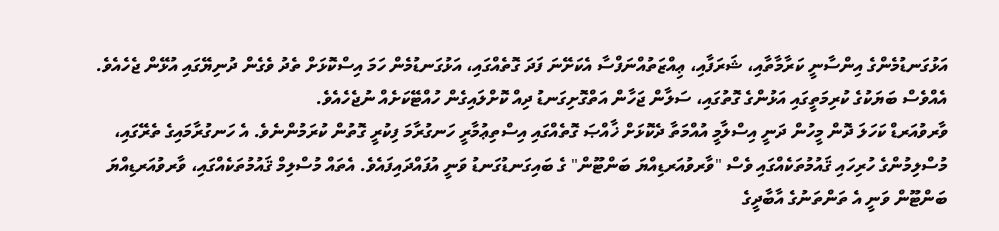އަޅުގަނޑުމެންގެ އިންސާނީ ކަރާމާތާއި، ޝަރަފާއި، ޢިއްޒަތުއްނަފްސާ އެކަށޭނަ ފަދަ ގޮތެއްގައި، އަޅުގަނޑުމެން ހަމަ އިސްކޮޅަށް ތެދު ވެގެން ދުނިޔޭގައި އުޅޭން ޖެހެއެވެ. އެއްވެސް ބަޔަކުގެ ކުރިމަތީގައި އަޅުންގެ ގޮތުގައި، ސަލާން ޖަހާން އަތްގޮށިގަނޑު ދިއް ކޮށްލައިގެން ހުއްޓޭކަށެއް ނުޖެހެއެވެ.
ވާރވުއަރޑް ކަހަލަ ދޮން މީހުން ދަނީ އިސްލާމީ އުއްމަތާ ދެކޮޅަށް ޚާއްޞަ ގޮތެއްގައި އިސްތިޢުމާރީ ހަނގުރާމަ ފިކުރީ ގޮތުން ކުރަމުންނެވެ. އެ ހަނގުރާމައިގެ ތެރޭގައި، މުސްލިމުންގެ ހުރިހައި ޤައުމުތަކެއްގައި ވެސް "ވާރވުއަރޑިއްޔަ ބަންޓޫން" ގެ ބައިގަނޑުގަނޑު ވަނީ އުފައްދައިފައެވެ. އެތައް މުސްލިމް ޤައުމުތަކެއްގައި، ވާރވުއަރޑިއްޔަ ބަންޓޫން ވަނީ އެ ތަންތަނުގެ އާބާދީގެ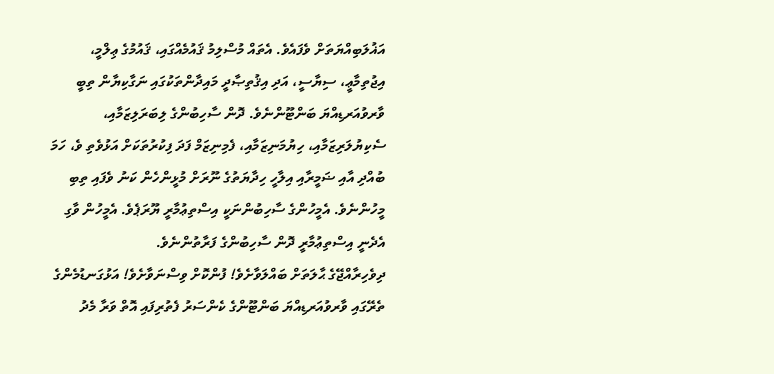އަޣުލަބިއްޔަތަށް ވެފައެވެ. އެތައް މުސްލިމު ޤައުމެއްގައި، ޤައުމުގެ ޢިލްމީ، އިޖުތިމާޢީ، ސިޔާސީ، އަދި އިޤުތިޞާދީ މައިދާންތަކުގައި ނަގާކިޔާން ތިބީ ވާރވުއަރޑިއްޔަ ބަންޓޫންނެވެ. ދޮން ސާހިބުންގެ ލިބަރަލިޒަމާއި، ސެކިޔުލަރިޒަމާއި، ހިޔުމަނިޒަމާއި، ފެމިނިޒަމް ފަދަ ފިކުރުތަކަށް އަޅުވެތި ވެ، ހަމަ ބުއްދި އާއި ޟަމީރާއި އިލާހީ ހިދާޔަތުގެ ނޫރަށް މުޅީންހެން ކަނު ވެފައި ތިބި މީހުންނެވެ. އެމީހުންގެ ސާހިބުންނަކީ އިސްތިޢުމާރީ ޔޫރަޕެވެ. އެމީހުން ވާގި އެދެނީ އިސްތިޢުމާރީ ދޮން ސާހިބުންގެ ފަރާތުންނެވެ.
ދިވެހިރާއްޖޭގެ ޙާލަތަށް ބައްލަވާށެވެ! ފުންކޮށް ވިސްނަވާށެވެ! އަޅުގަނޑުމެންގެ ތެރޭގައި ވާރވުއަރޑިއްޔަ ބަންޓޫންގެ ކެންސަރު ފެތުރިފައި އޮތް ވަރާ މެދު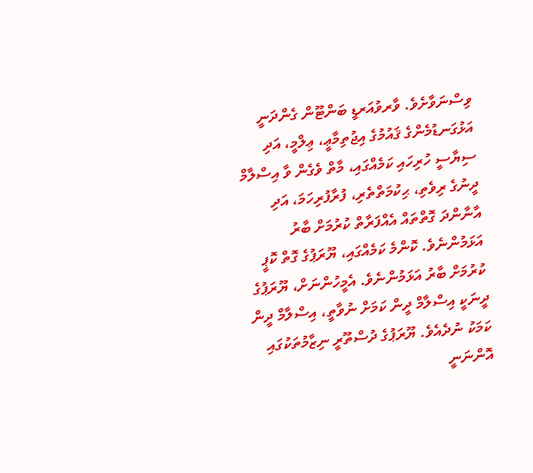ވިސްނަވާށެވެ. ވާރވުއަރޑީ ބަންޓޫން ގެންދަނީ އަޅުގަނޑުމެންގެ ޤައުމުގެ އިޖުތިމާޢީ، ޢިލްމީ، އަދި ސިޔާސީ ހުރިހައި ކަމެއްގައި، މާތް ވެގެން ވާ އިސްލާމް ދީނުގެ ރިވެތި، ޙިކުމަތްތެރި، ފުރާފުރިހަމަ، އަދި އާނާންދަ ގޮތްތައް އެއްފަރާތް ކުރުމަށް ބާރު އަޅަމުންނެވެ. ކޮންމެ ކަމެއްގައި، ޔޫރަޕުގެ ގޮތް ކޮޕީ ކުރުމަށް ބާރު އަޅަމުންނެވެ. އެމީހުންނަށް، ޔޫރަޕުގެ ދީނަކީ އިސްލާމް ދީން ކަމަށް ނުވާތީ، އިސްލާމް ދީން ކަމަކު ނުދެއެވެ. ޔޫރަޕުގެ ދުސްތޫރީ ނިޒާމުތަކުގައި އޮންނަނީ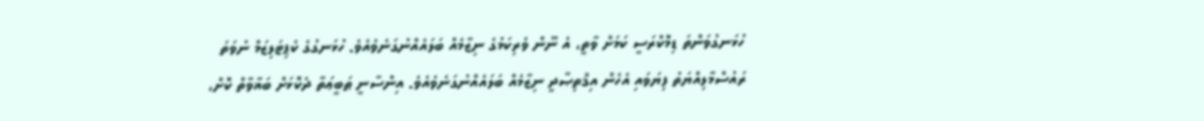ހުޅަނގުވަންތަ ޑިމޮކްރަސީ ކަމަށް ވާތީ، އެ ނޫން ވެރިކަމުގެ ނިޒާމެއް ބަލައެއްނުގަނެވެއެވެ. ހުޅަނގުގެ ކެޕިޓަލިޒަމް ނުވަތަ ރައުސްމާލިއްޔަތު ފިޔަވައި އެހެން އިޤްތިޞާދީ ނިޒާމެއް ބަލައެއްނުގަނެވެއެވެ. އިންސާނީ ޠަބީޢަތާ ދެކޮޅަށް ބަޣާވާތް ކޮށް،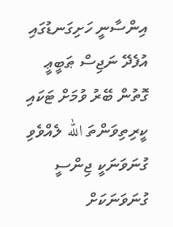އިންސާނީ ހަށިގަނޑުގައި އުފެދޭ ނަޖިސް ޠަބީޢީ ގޮތުން ބޭރު ވުމަށް ޓަކައި ކީރިތިވަންތަ الله ލެއްވެވި ގުނަވަނަކީ ޖިންސީ ގުނަވަނަކަށް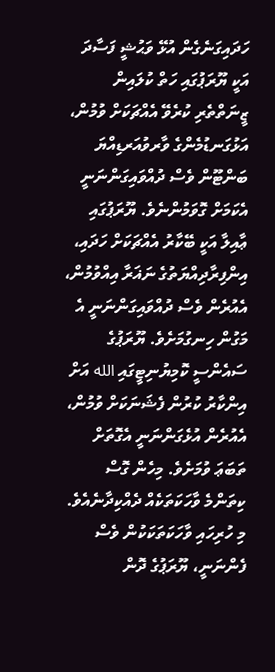ހަދައިގަނެގެން އުޅޭ ވަޙުޝީ ފަސާދަ އަކީ ޔޫރަޕުގައި ހަތް ކުލައިން ޒީނަތްތެރި ކުރެވޭ އެއްޗަކަށް ވުމުން، އަޅުގަނޑުމެންގެ ވާރވުއަރޑިއްޔަ ބަންޓޫން ވެސް ދުއްވައިގަންނަނީ އެކަމަށް ގޮވަމުންނެވެ. ޔޫރަޕުގައި ޢާއިލާ އަކީ ބޭކާރު އެއްޗަކަށް ހަދައި، އިންފިރާދިއްޔަތުގެ ނަޣަރާ އިއްވުމުން، އެއުރެން ވެސް ދުއްވައިގަންނަނީ އެ މަގުން ހިނގުމަށެވެ. ޔޫރަޕުގެ ސައެންސީ ކޮމިޔުނިޓީގައި الله އަށް އިންކާރު ކުރުން ފެޝަނަކަށް ވުމުން، އެއުރެން އުޅެގަންނަނީ އެގޮތަށް ތަބަޢަ ވުމަށެވެ. މިހެން ގޮސް ކިތަންމެ ވާހަކަތަކެއް ދެއްކިދާނެއެވެ. މި ހުރިހައި ވާހަކަތަކަކުން ވެސް ފެންނަނީ، ޔޫރަޕުގެ ދޮން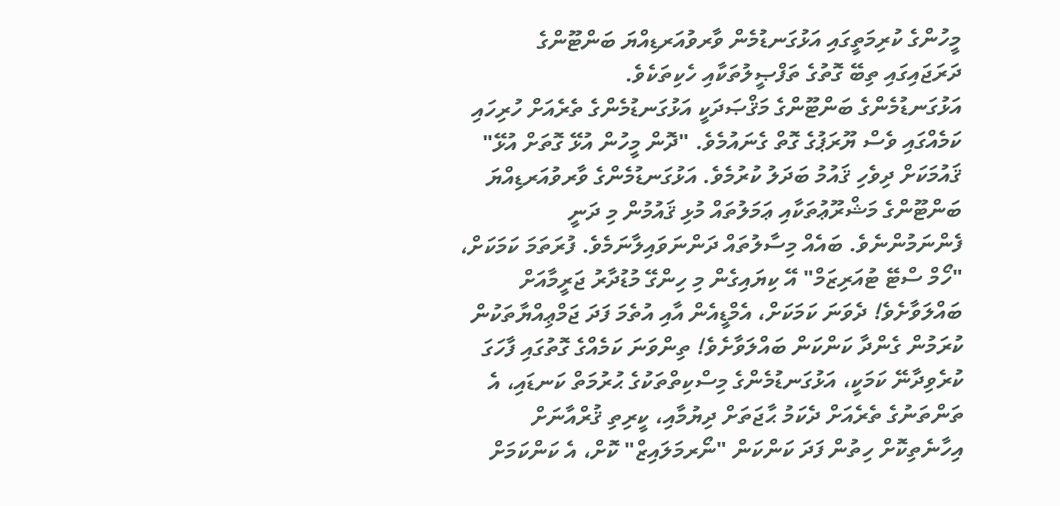މީހުންގެ ކުރިމަތީގައި އަޅުގަނޑުމެން ވާރވުއަރޑިއްޔަ ބަންޓޫންގެ ދަރަޖައިގައި ތިބޭ ގޮތުގެ ތަފްޞީލުތަކާއި ހެކިތަކެވެ.
އަޅުގަނޑުމެންގެ ބަންޓޫންގެ މަޤްޞަދަކީ އަޅުގަނޑުމެންގެ ތެރެއަށް ހުރިހައި ކަމެއްގައި ވެސް ޔޫރަޕުގެ ގޮތް ގެނައުމެވެ. "ދޮން މީހުން އުޅޭ ގޮތަށް އުޅޭ" ޤައުމަކަށް ދިވެހި ޤައުމު ބަދަލު ކުރުމެވެ. އަޅުގަނޑުމެންގެ ވާރވުއަރޑިއްޔަ ބަންޓޫންގެ މަޝްރޫޢުތަކާއި ޢަމަލުތައް މުޅި ޤައުމުން މި ދަނީ ފެންނަމުންނެވެ. ބައެއް މިސާލުތައް ދަންނަވައިލާނަމެވެ. ފުރަތަމަ ކަމަކަށް، "ހޯމް ސްޓޭ ޓުއަރިޒަމް" އޭ ކިޔައިގެން މި ހިންގޭ މުޑުދާރު ޖަރީމާއަށް ބައްލަވާށެވެ! ދެވަނަ ކަމަކަށް، އެމްޑީއެން އާއި އުތެމަ ފަދަ ޖަމްޢިއްޔާތަކުން ކުރަމުން ގެންދާ ކަންކަން ބައްލަވާށެވެ! ތިންވަނަ ކަމެއްގެ ގޮތުގައި ފާހަގަ ކުރެވިދާނޭ ކަމަކީ، އަޅުގަނޑުމެންގެ މިސްކިތްތަކުގެ ޙުރުމަތް ކަނޑައި، އެ ތަންތަނުގެ ތެރެއަށް ދެކަމު ޙާޖަތަށް ދިޔުމާއި، ކީރިތި ޤުރްއާނަށް އިހާނެތިކޮށް ހިތުން ފަދަ ކަންކަން "ނޯރމަލައިޒް" ކޮށް، އެ ކަންކަމަށް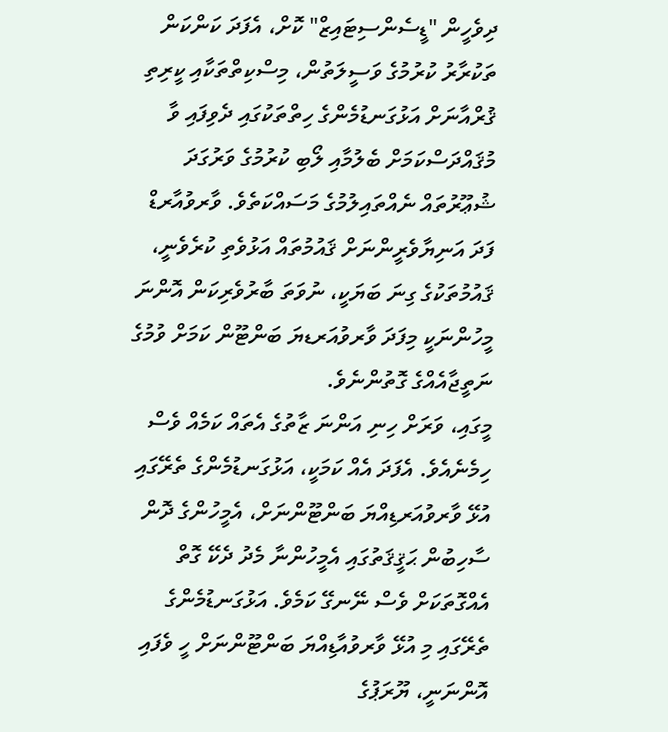ދިވެހީން "ޑީސެންސިޓައިޒް" ކޮށް، އެފަދަ ކަންކަން ތަކުރާރު ކުރުމުގެ ވަސީލަތުން، މިސްކިތްތަކާއި ކީރިތި ޤުރްއާނަށް އަޅުގަނޑުމެންގެ ހިތްތަކުގައި ދެވިފައި ވާ މުޤައްދަސްކަމަށް ބެލުމާއި ލޯބި ކުރުމުގެ ވަރުގަދަ ޝުޢޫރުތައް ނެއްތައިލުމުގެ މަސައްކަތެވެ. ވާރވުއާރޑް ފަދަ އަނިޔާވެރީންނަށް ޤައުމުތައް އަޅުވެތި ކުރެވެނީ، ޤައުމުތަކުގެ ގިނަ ބަޔަކީ، ނުވަތަ ބާރުވެރިކަން އޮންނަ މީހުންނަކީ މިފަދަ ވާރވުއަރޑޔަ ބަންޓޫން ކަމަށް ވުމުގެ ނަތީޖާއެއްގެ ގޮތުންނެވެ.
މީގައި، ވަރަށް ހިނި އަންނަ ޒާތުގެ އެތައް ކަމެއް ވެސް ހިމެނެއެވެ. އެފަދަ އެއް ކަމަކީ، އަޅުގަނޑުމެންގެ ތެރޭގައި އުޅޭ ވާރވުއަރޑިއްޔަ ބަންޓޫންނަށް، އެމީހުންގެ ދޮން ސާހިބުން ޙަޤީޤަތުގައި އެމީހުންނާ މެދު ދެކޭ ގޮތް އެއްގޮތަކަށް ވެސް ނޭނގޭ ކަމެވެ. އަޅުގަނޑުމެންގެ ތެރޭގައި މި އުޅޭ ވާރވުއާޑިއްޔަ ބަންޓޫންނަށް ހީ ވެފައި އޮންނަނީ، ޔޫރަޕުގެ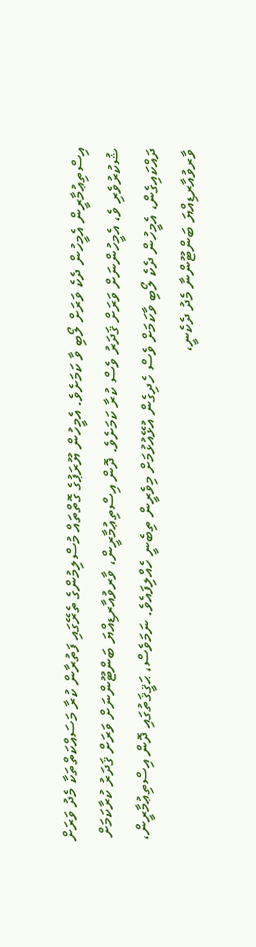އިސްތިޢުމާރީން އެމީހުން ދެކެ ވަރަށް ލޯބި ވާ ކަމަށެވެ. އެމީހުން ޔޫރަޕުގެ ގޮތްތައް މުސްލިމުންގެ ތެރޭގައި ފަތުރާން ކުރާ މަސައްކަތްތަކާ މެދު ވަރަށް ޝުކުރުވެރި ވެ، އެމީހުންނަށް ވަރަށް ޤަދަރު ވެސް ކުރާ ކަމަށެވެ. ދޮން އިސްތިޢުމާރީން، ވާރވުއާރޑިއްޔަ ބަންޓޫންނަށް ވަރަށް ޤަދަރު ކުރާކަމަށް ދައްކައިގެން، އެމީހުން ދެކެ ލޯބި ވާކަމަށް ވެސް ހެދިގެން އުޅޭއުޅުމަށް މިވެރީން ތިބެނީ ހެއްލިފައެވެ. ނަމަވެސް، ޙަޤީޤަތުގައި ދޮން އިސްތިޢުމާރީން، ވާރވުއާރޑިއްޔަ ބަންޓޫންނާ މެދު ދެކެނީ،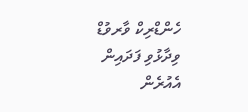ހެންޑްރިކް ވާރވުޑް ވިދާޅުވި ފަދައިން އެއުރެން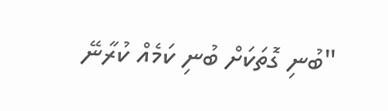"ބުނި ގޮތަކަށް ބުނި ކަމެއް ކުރާނޭ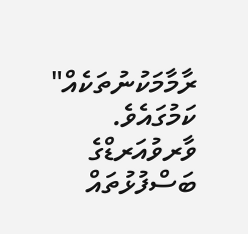ރާމާމަކުނުތަކެއް" ކަމުގައެވެ. ވާރވުއަރޑްގެ ބަސްފުޅުތައް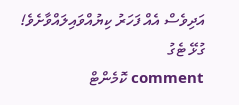އަދިވެސް އެއް ފަހަރު ކިޔުއްވައިލައްވާށެވެ!
ގުޅޭ ޓެގު
comment ކޮމެންޓް